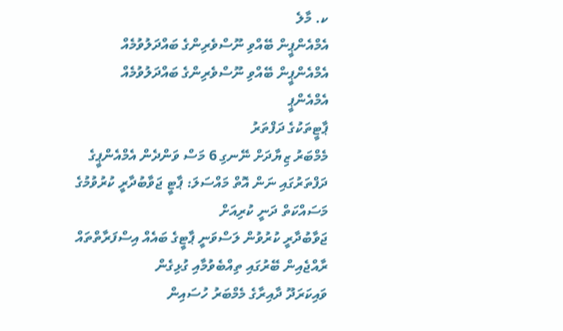ކ. މާލެ
އެމްއެންޕީން ބޭއްވި ނޫސްވެރިންގެ ބައްދަލުވުމެއް
އެމްއެންޕީން ބޭއްވި ނޫސްވެރިންގެ ބައްދަލުވުމެއް
އެމްއެންޕީ
ޕާޓީތަކުގެ ދަފްތަރު
މެމްބަރު ޒިޔާދަށް ނޭނގި 6 މަސް ވަންދެން އެމްއެންޕީގެ ދަފްތަރުގައި ނަން އޮތް މައްސަލަ: ޕާޓީ ޖަވާބުދާރީ ކުރުވުމުގެ މަސައްކަތް ދަނީ ކުރިއަށް
ޖަވާބުދާރީ ކުރުވުން ލަސްވަނީ ޕާޓީގެ ބައެއް އިސްފަރާތްތައް ރާއްޖެއިން ބޭރުގައި ތިއްބެވުމާއި ގުޅިގެން
ވައިކަރަދޫ ދާއިރާގެ މެމްބަރު ހުސައިން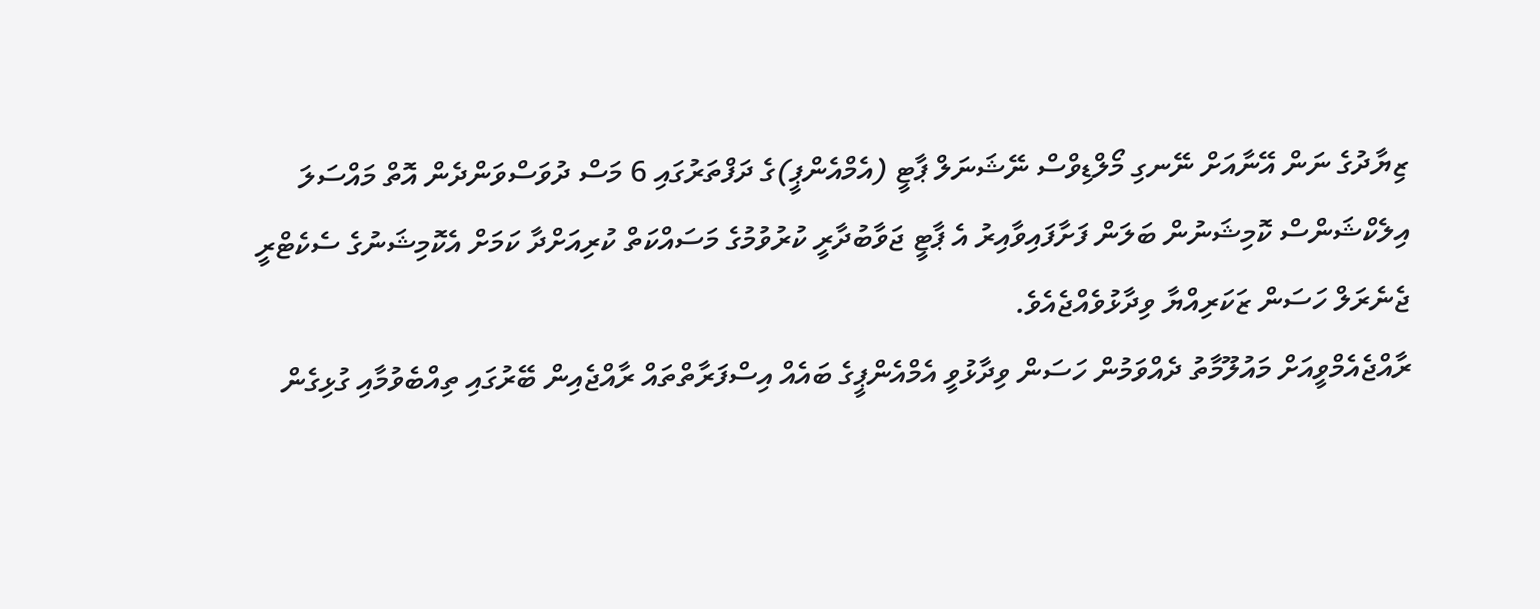ޒިޔާދުގެ ނަން އޭނާއަށް ނޭނގި މޯލްޑިވްސް ނޭޝަނަލް ޕާޓީ (އެމްއެންޕީ)ގެ ދަފްތަރުގައި 6 މަސް ދުވަސްވަންދެން އޮތް މައްސަލަ އިލެކްޝަންސް ކޮމިޝަނުން ބަލަން ފަށާފައިވާއިރު އެ ޕާޓީ ޖަވާބުދާރީ ކުރުވުމުގެ މަސައްކަތް ކުރިއަށްދާ ކަމަށް އެކޮމިޝަނުގެ ސެކެޓްރީ ޖެނެރަލް ހަސަން ޒަކަރިއްޔާ ވިދާޅުވެއްޖެއެވެ.
ރާއްޖެއެމްވީއަށް މައުލޫމާތު ދެއްވަމުން ހަސަން ވިދާޅުވީ އެމްއެންޕީގެ ބައެއް އިސްފަރާތްތައް ރާއްޖެއިން ބޭރުގައި ތިއްބެވުމާއި ގުޅިގެން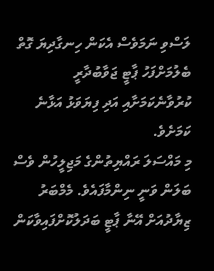ލަސްވި ނަމަވެސް އެކަން ހިނގާދިޔަ ގޮތް ބެލުމަށްފަހު ޕާޓީ ޖަވާބުދާރީ ކުރުވާނެކަމަށާއި އަދި ފިޔަވަޅު އަޅާނެ ކަމަށެވެ.
މި މައްސަލަ ރައްޔިތުންގެ މަޖިލީހުން ވެސް ބަލަން ވަނީ ނިންމާފައެވެ. މެމްބަރު ޒިޔާދުއަށް އޭނާ ޕާޓީ ބަދަލުކޮށްފައިވާކަން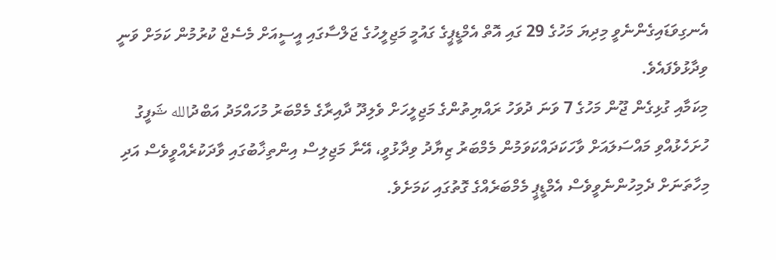އެނގިވަޑައިގެންނެވީ މިދިޔަ މަހުގެ 29 ގައި އޮތް އެމްޑީޕީގެ ގައުމީ މަޖިލީހުގެ ޖަލްސާގައި އީސީއަށް މެސެޖް ކުރުމުން ކަމަށް ވަނީ ވިދާޅުވެފައެވެ.
މިކަމާއި ގުޅިގެން ޖޫން މަހުގެ 7 ވަނަ ދުވަހު ރައްޔިތުންގެ މަޖިލީހަށް ވެލިދޫ ދާއިރާގެ މެމްބަރު މުހައްމަދު އަބްދުالله ޝަފީގު ހުށަހެޅުއްވި މައްސަލައަށް ވާހަކަދައްކަވަމުން މެމްބަރު ޒިޔާދު ވިދާޅުވީ، އޭނާ މަޖިލިސް އިންތިޚާބުގައި ވާދަކުރެއްވީވެސް އަދި މިހާތަނަށް ދެމިހުންނެވީވެސް އެމްޑީޕީ މެމްބަރެއްގެ ގޮތުގައި ކަމަށެވެ.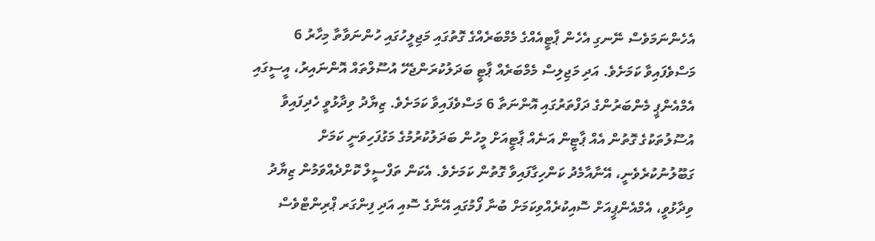އެހެންނަމަވެސް ނޭނގި އެހެން ޕާޓީއެއްގެ މެމްބަރެއްގެ ގޮތުގައި މަޖިލީހުގައި ހުންނަވާތާ މިހާރު 6 މަސްވެފައިވާ ކަމަށެވެ. އަދި މަޖިލިސް މެމްބަރެއް ޕާޓީ ބަދަލުކުރަންޖެހޭ އުސޫލްތައް އޮންނައިރު، އީސީގައި އެމްއެންޕީ މެންބަރުންގެ ދަފްތަރުގައި އޮންނަތާ 6 މަސްވެފައިވާ ކަމަށެވެ. ޒިޔާދު ވިދާޅުވީ ހެދިފައިވާ އުސޫލުތަކުގެ ގޮތުން އެއް ޕާޓީން އަނެއް ޕާޓީއަށް މީހުން ބަދަލުކުރުމުގެ މަގުފަހިވަނީ ކަމަށް ގަބޫލުނުކުރެވެނީ، އޭނާއާމެދު ކަންހިގާފައިވާ ގޮތުން ކަމަށެވެ. އެކަން ތަފްސީލް ކޮށްދެއްވަމުން ޒިޔާދު ވިދާޅުވީ، އެމްއެންޕީއަށް ސޮއިކުރެއްވިކަމަށް ބުނާ ފޯމުގައި އޭނާގެ ސޮއި އަދި ފިންގަރ ޕްރިންޓްވެސް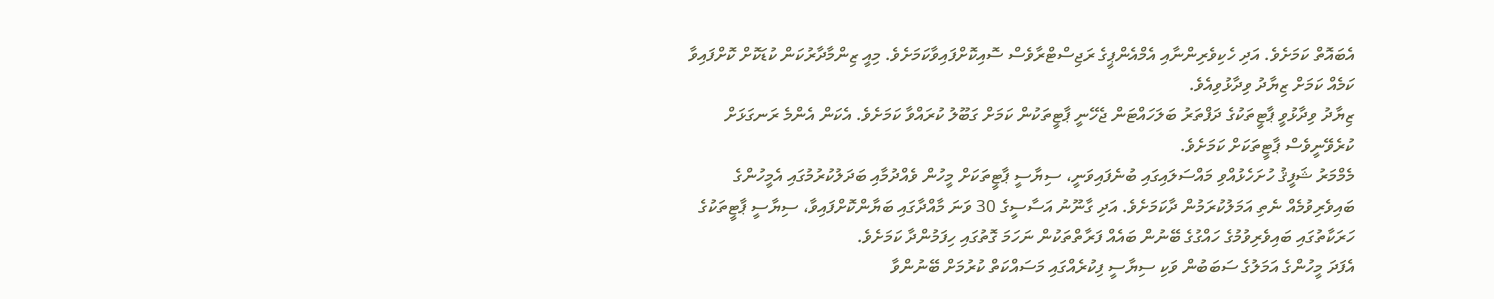އެބައޮތް ކަމަށެވެ. އަދި ހެކިވެރިންނާއި އެމްއެންޕީގެ ރަޖިސްޓްރާވެސް ސޮއިކޮށްފައިވާކަމަށެވެ. މިއީ ޒިންމާދާރުކަން ކުޑަކޮށް ކޮށްފައިވާ ކަމެއް ކަމަށް ޒިޔާދު ވިދާޅުވިއެވެ.
ޒިޔާދު ވިދާޅުވީ ޕާޓީތަކުގެ ދަފްތަރު ބަލަހައްޓަން ޖެހޭނީ ޕާޓީތަކުން ކަމަށް ގަބޫލު ކުރައްވާ ކަމަށެވެ. އެކަން އެންމެ ރަނގަޅަށް ކުރެވޭނީވެސް ޕާޓީތަކަށް ކަމަށެވެ.
މެމްމަރު ޝަފީޤު ހުށަހެޅުއްވި މައްސަލައިގައި ބުނެފައިވަނީ، ސިޔާސީ ޕާޓީތަކަށް މީހުން ވެއްދުމާއި ބަދަލުކުރުމުގައި އެމީހުންގެ ބައިވެރިވުމެއް ނެތި އަމަލުކުރަމުން ދާކަމަށެވެ. އަދި ގާނޫނު އަސާސީގެ 30 ވަނަ މާއްދާގައި ބަޔާންކޮށްފައިވާ، ސިޔާސީ ޕާޓީތަކުގެ ހަރަކާތުގައި ބައިވެރިވުމުގެ ހައްގުގެ ބޭނުން ބައެއް ފަރާތްތަކުން ނަހަމަ ގޮތުގައި ހިފަމުންދާ ކަމަށެވެ.
އެފަދަ މީހުންގެ އަމަލުގެ ސަބަބުން ވަކި ސިޔާސީ ފިކުރެއްގައި މަސައްކަތް ކުރުމަށް ބޭނުންވާ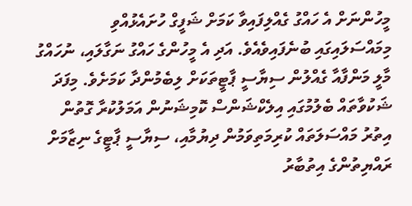މީހުންނަށް އެ ހައްގު ގެއްލިފައިވާ ކަމަށް ޝަފީގް ހުށައެޅުއްވި މިމައްސަލައިގައި ބުނެފައިވެއެވެ. އަދި އެ މީހުންގެ ހައްގު ނަގާލައި، ނުހައްގު މާލީ މަންފާއާ ގެއްލުން ސިޔާސީ ޕާޓީތަކަށް ލިބެމުންދާ ކަމަށެވެ. މިފަދަ ޝަކުވާތައް ބެލުމުގައި އިލެކްޝަންސް ކޮމިޝަނުން އަމަލުކުރާ ގޮތުން އިތުރު މައްސަލަތައް ކުރިމަތިވަމުން ދިޔުމާއި، ސިޔާސީ ޕާޓީގެ ނިޒާމަށް ރައްޔިތުންގެ އިތުބާރު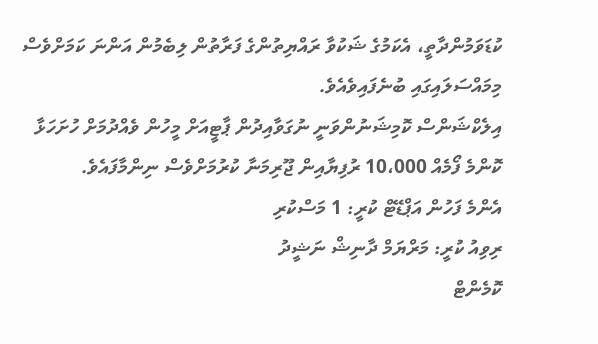ކުޑަވަމުންދާތީ، އެކަމުގެ ޝަކުވާ ރައްޔިތުންގެ ފަރާތުން ލިބެމުން އަންނަ ކަމަށްވެސް މިމައްސަލައިގައި ބުނެފައިވެއެވެ.
އިލެކްޝަންސް ކޮމިޝަނުންވަނީ ނުގަވާއިދުން ޕާޓީއަށް މީހުން ވެއްދުމަށް ހުށަހަޅާ ކޮންމެ ފޯމެއް 10،000 ރުފިޔާއިން ޖޫރިމަނާ ކުރުމަށްވެސް ނިންމާފައެވެ.
އެންމެ ފަހުން އަޕްޑޭޓް ކުރީ: 1 މަސްކުރި
ރިވިއު ކުރީ: މަރްޔަމް ދާނިޝް ނަޝީދު
ކޮމެންޓް